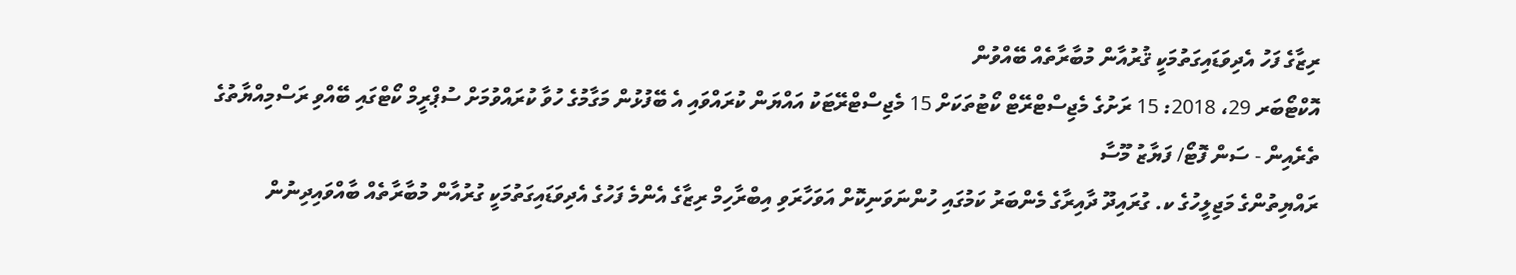ރިޒާގެ ފަހު އެދިވަޑައިގަތުމަކީ ޤުރުއާން މުބާރާތެއް ބޭއްވުން
އޮކްޓޯބަރ 29، 2018: 15 ރަށުގެ މެޖިސްޓްރޭޓް ކޯޓުތަކަށް 15 މެޖިސްޓްރޭޓަކު އައްޔަން ކުރައްވައި އެ ބޭފުޅުން މަގާމުގެ ހުވާ ކުރައްވުމަށް ސުޕްރީމް ކޯޓްގައި ބޭއްވި ރަސްމިއްޔާތުގެ ތެރެއިން - ސަން ފޮޓޯ/ ފަޔާޒު މޫސާ
ރައްޔިތުންގެ މަޖިލީހުގެ ކ. ގުރައިދޫ ދާއިރާގެ މެންބަރު ކަމުގައި ހުންނަވަނިކޮށް އަވަހާރަވި އިބްރާހިމް ރިޒާގެ އެންމެ ފަހުގެ އެދިވަޑައިގަތުމަކީ ގުރުއާން މުބާރާތެއް ބާއްވައިދިނުން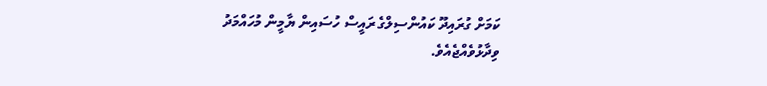ކަމަށް ގުރައިދޫ ކައުންސިލްގެ ރައީސް ހުސައިން ޔާމީން މުހައްމަދު ވިދާޅުވެއްޖެއެވެ.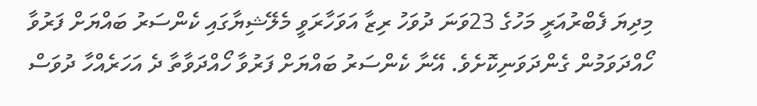މިދިޔަ ފެބްރުއަރީ މަހުގެ 23ވަނަ ދުވަހު ރިޒާ އަވަހާރަވީ މެލޭޝިޔާގައި ކެންސަރު ބައްޔަށް ފަރުވާ ހޯއްދަވަމުން ގެންދަވަނިކޮށެވެ. އޭނާ ކެންސަރު ބައްޔަށް ފަރުވާ ހޯއްދަވާތާ ދެ އަހަރެއްހާ ދުވަސް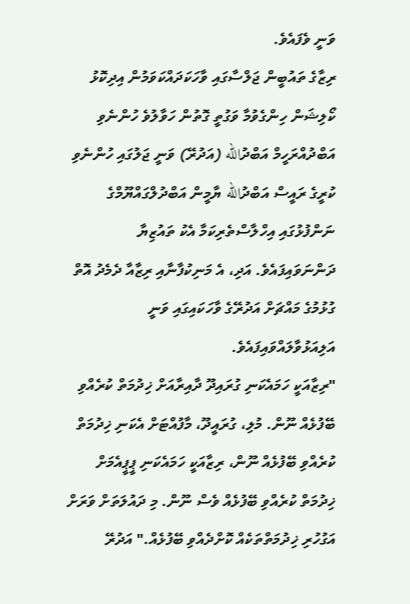ވަނީ ވެފައެވެ.
ރިޒާގެ ތައުބީން ޖަލްސާގައި ވާހަކަދައްކަވަމުން އިދިކޮޅު ކޯލިޝަން ހިންގެވުމާ ވަގުތީ ގޮތުން ހަވާލުވެ ހުންނެވި އަބްދުއްރަހީމް އަބްދުالله (އަދުރޭ) ވަނީ ޖަލުގައި ހުންނެވި ކުރީގެ ރައީސް އަބްދުالله ޔާމީން އަބްދުލްގައްޔޫމްގެ ނަންފުޅުގައި އިހްލާސްތެރިކަމާ އެކު ތައުޒިޔާ ދަންނަވައިފައެވެ. އަދި، އެ މަނިކުފާނާއި ރިޒާއާ ދެމެދު އޮތް ގުޅުމުގެ މައްޗަށް އަދުރޭގެ ވާހަކައިގައި ވަނީ އަލިއަޅުވާލައްވައިފައެވެ.
"ރިޒާއަކީ ހަމައެކަނި ގުރައިދޫ ދާއިރާއަށް ޚިދުމަތް ކުރެއްވި ބޭފުޅެއް ނޫން. މުލި، ގުރައީދޫ، މާފުއްޓަށް އެކަނި ޚިދުމަތް ކުރެއްވި ބޭފުޅެއް ނޫން، ރިޒާއަކީ ހަމައެކަނި ޕީޕީއެމަށް ޚިދުމަތް ކުރެއްވި ބޭފުޅެއް ވެސް ނޫން. މި ދައުލަތަށް ވަރަށް އަގުހުރި ޚިދުމަތްތަކެއް ކޮށްދެއްވި ބޭފުޅެއް." އަދުރޭ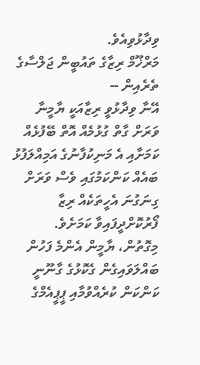ވިދާޅުވިއެވެ.
މަރްޚޫމް ރިޒާގެ ތައުބީން ޖަލްސާގެ ތެރެއިން --
އޭނާ ވިދާޅުވީ ރިޒާއަކީ ޔާމީނާ ވަރަށް ގާތް ގުޅުމެއް އޮތް ބޭފުޅެއް ކަމަށާއި އެ މަނިކުފާނުގެ އަމިއްލަފުޅު ބައެއް ކަންކަމުގައި ވެސް ވަރަށް ގިނަގުނަ އެހީތަކެއް ރިޒާ ފޯރުކޮށްދީފައިވާ ކަމަށެވެ.
މިގޮތުން، ޔާމީން އެންމެ ފަހުން ބައްލަވައިގެން ގެކޮޅުގެ ގާނޫނީ ކަންކަން ކުރެއްވުމާއި ޕީޕީއެމްގެ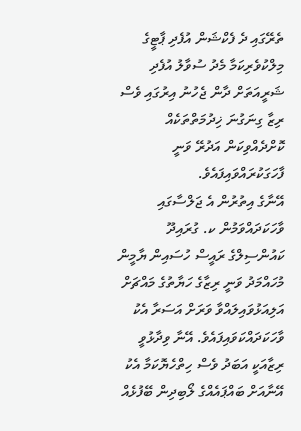ތެރޭގައި ދެ ފެކްޝަން އުފެދި ޕާޓީގެ މިލްކުވެރިކަމާ މެދު ސުވާލު އުފެދި ޝަރީއަތަށް ދާން ޖެހުނު އިރުގައި ވެސް ރިޒާ ގިނަގުނަ ޚިދުމަތްތަކެއް ކޮށްދެއްވިކަން އަދުރޭ ވަނީ ފާހަގަކުރައްވައިފައެވެ.
އޭނާގެ އިތުރުން އެ ޖަލްސާގައި ވާހަކަދައްވަމުން ކ. ގުރައިދޫ ކައުންސިލްގެ ރައީސް ހުސައިން ޔާމީން މުހައްމަދު ވަނީ ރިޒާގެ ހަޔާތުގެ މައްޗަށް އަލިއަޅުވައިލައްވާ ވަރަށް އަސަރާ އެކު ވާހަކަދައްކަވައިފައެވެ. އޭނާ ވިދާޅުވީ ރިޒާއަކީ އަބަދު ވެސް ހިތްހެޔޮކަމާ އެކު އޭނާއަށް ބައްޕައެއްގެ ލޯބިދިން ބޭފުޅެއް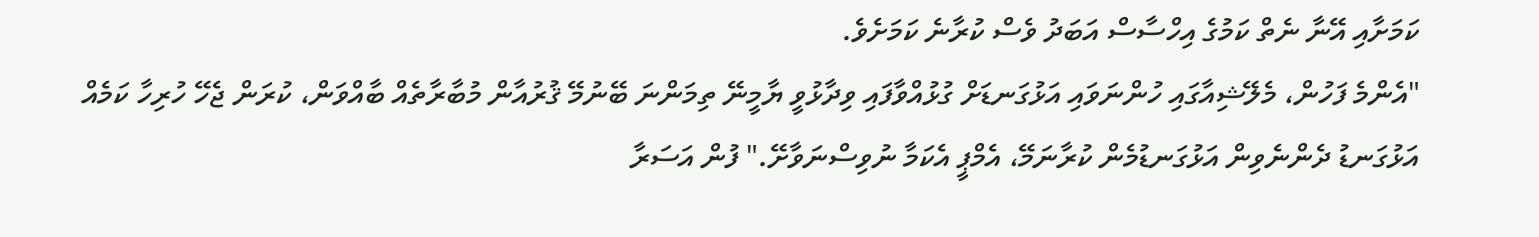ކަމަށާއި އޭނާ ނެތް ކަމުގެ އިހްސާސް އަބަދު ވެސް ކުރާނެ ކަމަށެވެ.
"އެންމެ ފަހުން، މެލޭޝިއާގައި ހުންނަވައި އަޅުގަނޑަށް ގުޅުއްވާފައި ވިދާޅުވީ ޔާމީނޭ ތިމަންނަ ބޭނުމޭ ޤުރުއާން މުބާރާތެއް ބާއްވަން، ކުރަން ޖެހޭ ހުރިހާ ކަމެއް އަޅުގަނޑު ދެންނެވިން އަޅުގަނޑުމެން ކުރާނަމޭ، އެމްޕީ އެކަމާ ނުވިސްނަވާށޭ." ފުން އަސަރާ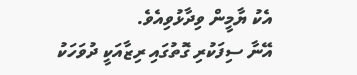އެކު ޔާމީން ވިދާޅުވިއެވެ.
އޭނާ ސިފަކުރި ގޮތުގައި ރިޒާއަކީ ދުވަހަކު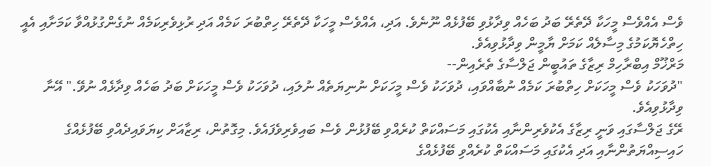ވެސް އެއްވެސް މީހަކާ ދޭތެރޭ ބަދު ބަހެއް ވިދާޅުވި ބޭފުޅެއް ނޫނެވެ. އަދި، އެއްވެސް މީހަކާ ދޭތެރޭ ހިތްބުރަ ކަމެއް އަދި ރުޅިވެރިކަމެއް ނުގެންގުޅުއްވާ ކަމަށާއި އެއީ ހިތްހެޔޮކަމުގެ މިސާލެއް ކަމަށް ޔާމީން ވިދާޅުވިއެވެ.
މަރްޚޫމް އިބްރާހިމް ރިޒާގެ ތައުބީން ޖަލްސާގެ ތެރެއިން--
"ދުވަހަކު ވެސް މީހަކަށް ހިތްބުރަ ކަމެއް ނުބާއްވައި، ދުވަހަކު ވެސް މީހަކަށް ނުނިޔަތެއް ނުލައި، ދުވަހަކު ވެސް މީހަކަށް ބަދު ބަހެއް ވިދާޅެއް ނުވޭ." އޭނާ ވިދާޅުވިއެވެ.
ރޭގެ ޖަލްސާގައި ވަނީ ރިޒާގެ އެކުވެރިންނާއި އެކުގައި މަސައްކަތް ކުރެއްވި ބޭފުޅުން ވެސް ބައިވެރިވެފައެވެ. މިގޮތުން، ރިޒާއަށް ކިޔަވައިދެއްވި ބޭފުޅެއްގެ ހައިސިއްޔަތުންނާއި އަދި އެކުގައި މަސައްކަތް ކުރެއްވި ބޭފުޅެއްގެ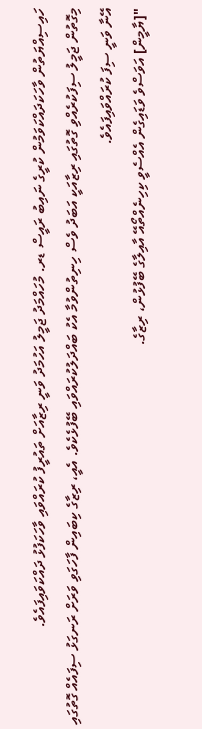ހައިސިއްޔަތުން ވާހަކަދައްކަވަމުން ކުރީގެ ނައިބު ރައީސް ޑރ. މުހައްމަދު ޖަމީލު އަހުމަދު ވަނީ ރިޒާއަށް ތައުރީފު ކުރައްވައި ވާހަކަފުޅު ދައްކަވައިފައެވެ.
މިގޮތުން ޖަމީލު ސިފަކުރެއްވި ގޮތުގައި ރިޒާއަކީ އަބަދު ވެސް ހިނިތުންވުމާ އެކު ބައްދަލުކުރައްވައި ބޭފުޅެކެވެ. އެއީ، ރިޒާގެ ކިބައިން ފާހަގަވި ވަރަށް ރަނގަޅު ސިފައެއް ގޮތުގައި އޭނާ ވަނީ ސިފަ ކުރައްވައިފައެވެ.
"[ޔާމީން] އަވަސްވެ ވަޑައިގެން އެއްސެވީ ކިހިނެއްތޯއޭ އާއިލާގެ ބޭފުޅުން، ރިޒާގެ.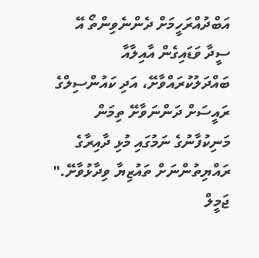އަބްދުއްރަހީމަށް ދެންނެވިންތޯ އޭ ސީދާ ވަޑައިގެން އާއިލާއާ ބައްދަލުކުރައްވާށޭ، އަދި ކައުންސިލްގެ ރައީސަށް ދަންނަވާށޭ ތިމަން މަނިކުފާނުގެ ނަމުގައި މުޅި ދާއިރާގެ ރައްޔިތުންނަށް ތައުޒިޔާ ވިދާޅުވާށޭ." ޖަމީލް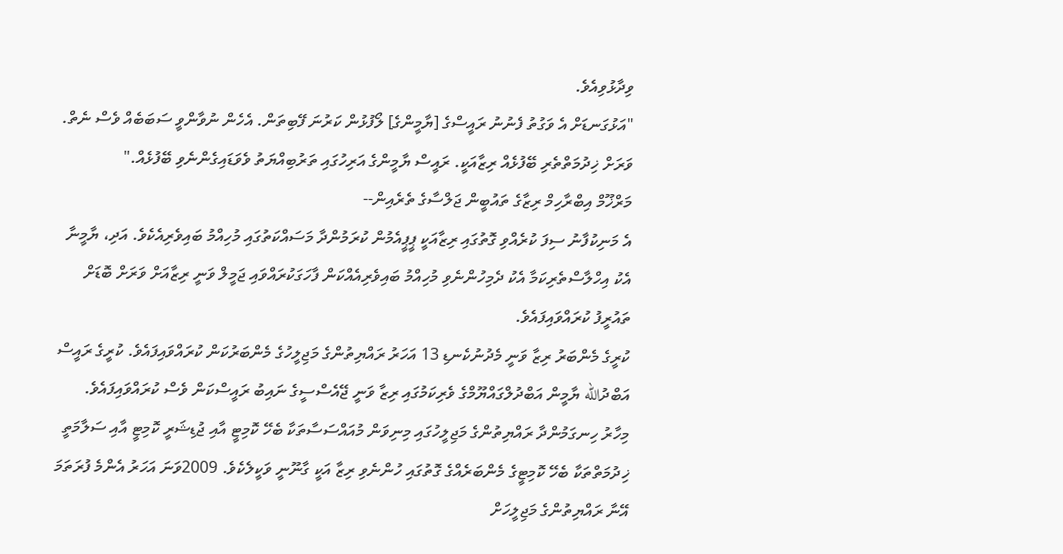ވިދާޅުވިއެވެ.
"އަޅުގަނޑަށް އެ ވަގުތު ފެނުނު ރައީސްގެ [ޔާމީންގެ] ލޯފުޅުން ކަރުނަ ފޭބިތަން. އެހެން ނުވާންވީ ސަބަބެއް ވެސް ނެތް. ވަރަށް ޚިދުމަތްތެރި ބޭފުޅެއް ރިޒާއަކީ. ރައީސް ޔާމީންގެ އަރިހުގައި ތަރުބިއްޔަތު ވެވަޑައިގެންނެވި ބޭފުޅެއް."
މަރްޚޫމް އިބްރާހިމް ރިޒާގެ ތައުބީން ޖަލްސާގެ ތެރެއިން--
އެ މަނިކުފާނު ސިފަ ކުރެއްވި ގޮތުގައި ރިޒާއަކީ ޕީޕީއެމުން ކުރަމުންދާ މަސައްކަތުގައި މުހިއްމު ބައިވެރިއެކެވެ. އަދި، ޔާމީނާ އެކު އިހްލާސްތެރިކަމާ އެކު ދެމިހުންނެވި މުހިއްމު ބައިވެރިއެއްކަން ފާހަގަކުރައްވައި ޖަމީލް ވަނީ ރިޒާއަށް ވަރަށް ބޮޑަށް ތައުރީފު ކުރައްވައިފައެވެ.
ކުރީގެ މެންބަރު ރިޒާ ވަނީ މެދުނުކެނޑި 13 އަހަރު ރައްޔިތުންގެ މަޖިލީހުގެ މެންބަރުކަން ކުރައްވައިފައެވެ. ކުރީގެ ރައީސް އަބްދުالله ޔާމީން އަބްދުލްގައްޔޫމްގެ ވެރިކަމުގައި ރިޒާ ވަނީ ޖޭއެސްސީގެ ނައިބު ރައީސްކަން ވެސް ކުރައްވައިފައެވެ.
މިހާރު ހިނގަމުންދާ ރައްޔިތުންގެ މަޖިލީހުގައި މިނިވަން މުއައްސަސާތަކާ ބެހޭ ކޮމިޓީ އާއި ޖުޑިޝަރީ ކޮމިޓީ އާއި ސަލާމަތީ ޚިދުމަތްތަކާ ބެހޭ ކޮމިޓީގެ މެންބަރެއްގެ ގޮތުގައި ހުންނެވި ރިޒާ އަކީ ގާނޫނީ ވަކީލެކެވެ. 2009ވަނަ އަހަރު އެންމެ ފުރަތަމަ އޭނާ ރައްޔިތުންގެ މަޖިލީހަށް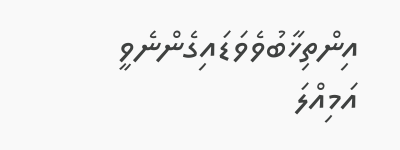އިންތިޚާބުވެވަޑައިގެންނެވީ އަމިއްލަ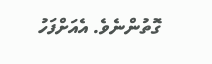ގޮތުންނެވެ. އެއަށްފަހު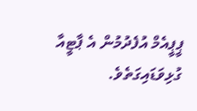ޕީޕީއެމް އުފެދުމުން އެ ޕާޓީއާ ގުޅިވަޑައިގަތެވެ.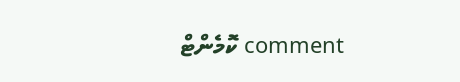comment ކޮމެންޓް